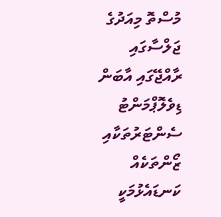މުސްތޮ މިއަދުގެ ޖަލްސާގައި
ރާއްޖޭގައި އާބަން ޑިވެލޮޕްމަންޓު ސެންޓަރުތަކާއި ޒޯންތަކެއް ކަނޑައެޅުމަކީ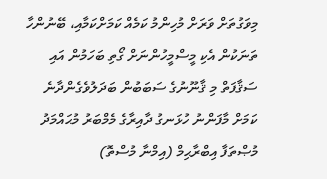މިވަގުތަށް ވަރަށް މުހިންމު ކަމެއް ކަމަށްކަމާއި، ބޭނުންހާ ތަނަކުން އެކި މީސްމީހުންނަށް ގޯތި ބަހަމުން އައި ސަޤާފަތް މި ޤާނޫނުގެ ސަބަބުން ބަދަލުވެގެންދާނެ ކަމަށް މާފަންނު ހުޅަނގު ދާއިރާގެ މެމްބަރު މުޙައްމަދު މުޞްތަފާ އިބްރާޙިމް (އިމްނާ މުސްތޮ)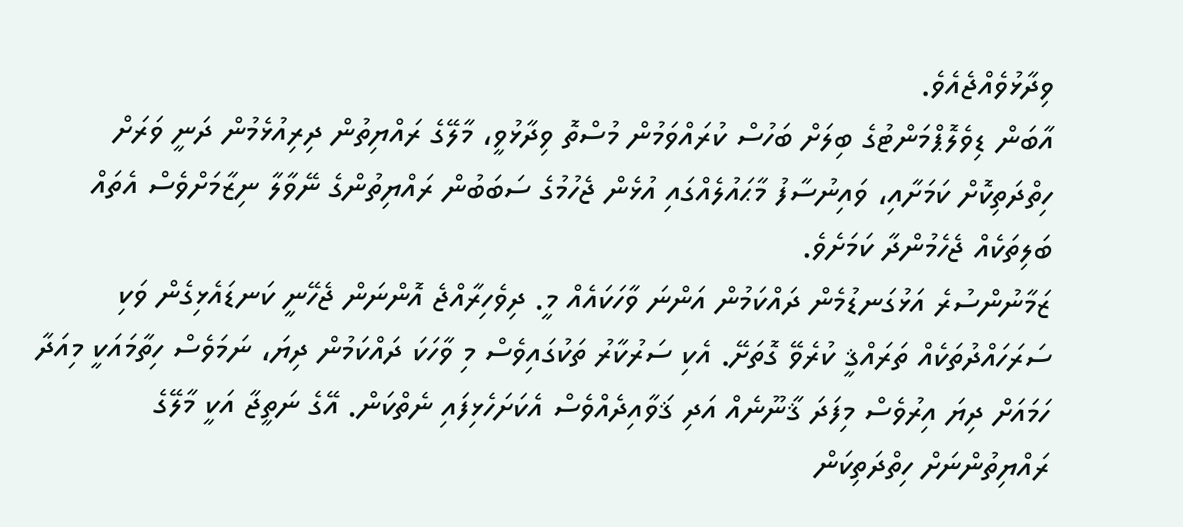ވިދާޅުވެއްޖެއެވެ.
އާބަން ޑިވެލޮޕްމަންޓުގެ ބިލަށް ބަހުސް ކުރައްވަމުން މުސްތޮ ވިދާޅުވީ، މާލޭގެ ރައްޔިތުން ދިރިއުޅެމުން ދަނީ ވަރަށް ހިތްދަތިކޮށް ކަމަށާއި، ވައިނުސާފު މާޙައުލެއްގައި އުޅެން ޖެހުމުގެ ސަބަބުން ރައްޔިތުންގެ ނޭވާލާ ނިޒާމަށްވެސް އެތައް ބަލިތަކެއް ޖެހެމުންދާ ކަމަށެވެ.
ޒަމާނުންސުރެ އަޅުގަނޑުމެން ދައްކަމުން އަންނަ ވާހަކައެއް މީ. ދިވެހިރާއްޖެ އޮންނަން ޖެހޭނީ ކަނޑައެޅިގެން ވަކި ސަރަހައްދުތަކެއް ތަރައްޤީ ކުރެވޭ ގޮތަށޭ. އެކި ސަރުކާރު ތަކުގައިވެސް މި ވާހަކަ ދައްކަމުން ދިޔަ، ނަމަވެސް ހިތާމައަކީ މިއަދާ ހަމައަށް ދިޔަ އިރުވެސް މިފަދަ ޤާނޫނެއް އަދި ޤަވާއިދެއްވެސް އެކަށަހެޅިފައި ނެތްކަން. އޭގެ ނަތީޖާ އަކީ މާލޭގެ ރައްޔިތުންނަށް ހިތްދަތިކަން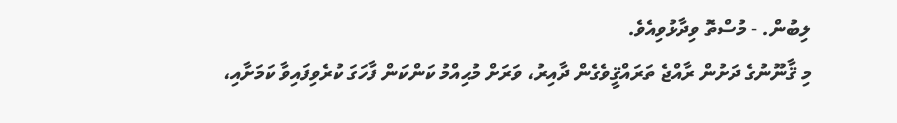ލިބުން. - މުސްތޮ ވިދާޅުވިއެވެ.
މި ޤާނޫނުގެ ދަށުން ރާއްޖެ ތަރައްޤީވެގެން ދާއިރު، ވަރަށް މުޙިއްމު ކަންކަން ފާހަގަ ކުރެވިފައިވާ ކަމަށާއި،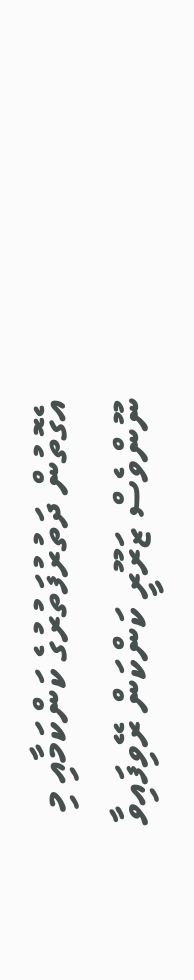އެގޮތުން ދަތުރުފަތުރުގެ ކަންކަމާއި މި ނޫންވެސް ޒަރޫރީ ކަންކަން ރޭވިފައިވާ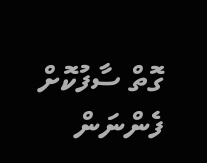ގޮތް ސާފުކޮށް ފެންނަން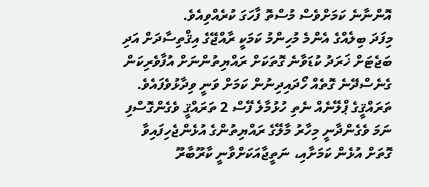އޮންނާނެ ކަމަށްވެސް މުސްތޮ ފާހަގަ ކުރެއްވިއެވެ.
މިފަދަ ބިލެއްގެ އެންމެ މުހިންމު ކަމަކީ ރާއްޖޭގެ އިޤްތިސާދަށް އަދި ބަޖެޓަށް ޚަރަދު ކުޑަވާނެ ގޮތަކަށް ރައްޔިތުންނަށް އުފާވެރިކަން ގެނެސްދޭނެ ގޮތެއް ހޯދައިދިނުން ކަމަށް ވަނީ ވިދާޅުވެފައެވެ.
ތަރައްޤީގެ ޕްލޭނެއް ނެތި ހުޅުމާލެ ފޭސް 2 ތަރައްޤީ ވެގެންގޮސްފި ނަމަ ވެގެންދާނީ މިހާރު މާލޭގެ ރައްޔިތުންގެ އުޅެންޖެހިފައިވާ ގޮތަށް އުޅެން ކަމަށާއި، ނަތީޖާއަކަށްވާނީ ކާރޫބާރޫ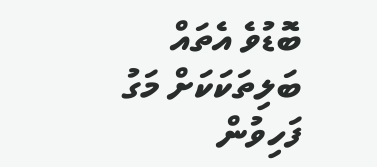ބޮޑުވެ އެތައް ބަލިތަކަކަށް މަގު ފަހިވުން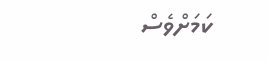ކަމަށްވެސް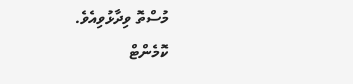މުސްތޮ ވިދާޅުވިއެވެ.
ކޮމެންޓް